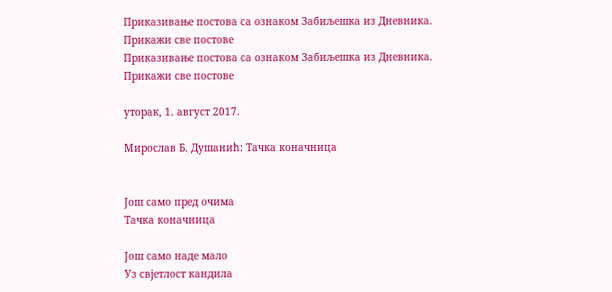Приказивање постова са ознаком Забиљешка из Дневника. Прикажи све постове
Приказивање постова са ознаком Забиљешка из Дневника. Прикажи све постове

уторак, 1. август 2017.

Мирослав Б. Душанић: Тачка коначница


Још само пред очима
Тачка коначница

Још само наде мало
Уз свјетлост кандила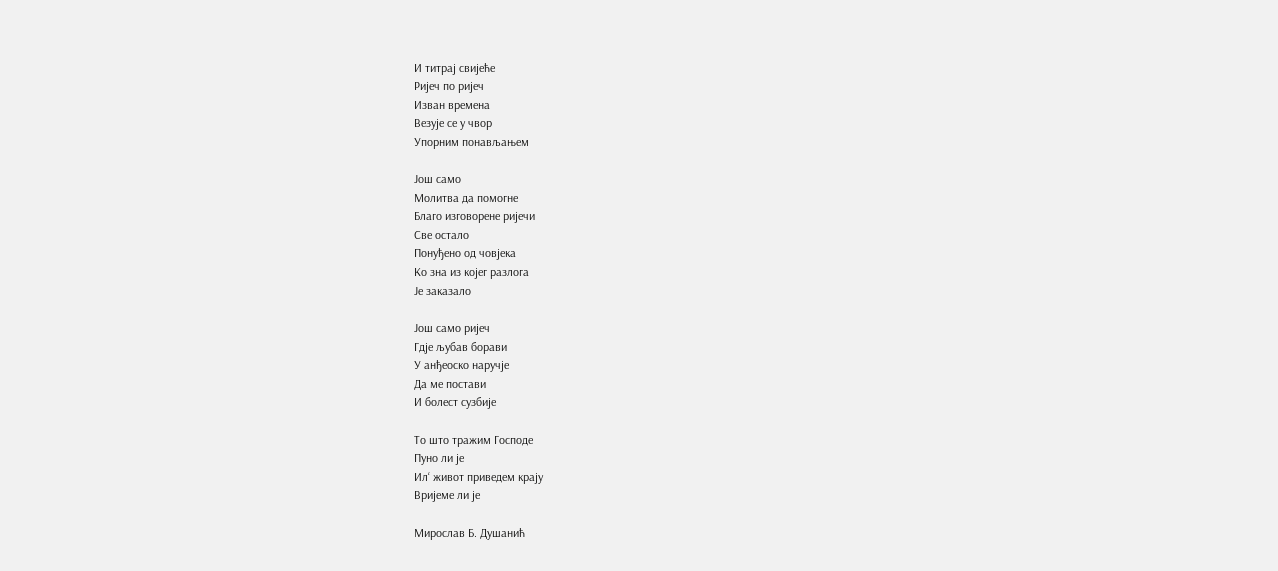И титрај свијеће
Ријеч по ријеч
Изван времена
Везује се у чвор
Упорним понављањем

Још само
Молитва да помогне
Благо изговорене ријечи
Све остало
Понуђено од човјека
Ко зна из којег разлога
Је заказало

Још само ријеч
Гдје љубав борави
У анђеоско наручје
Да ме постави
И болест сузбије

То што тражим Господе
Пуно ли је
Ил‘ живот приведем крају
Вријеме ли је

Мирослав Б. Душанић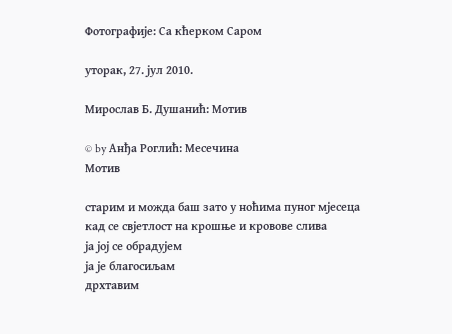Фотографије: Са кћерком Саром

уторак, 27. јул 2010.

Мирослав Б. Душанић: Мотив

© by Анђа Роглић: Месечина
Мотив

старим и можда баш зато у ноћима пуног мјесеца
кад се свјетлост на крошње и кровове слива
ја јој се обрадујем
ја је благосиљам
дрхтавим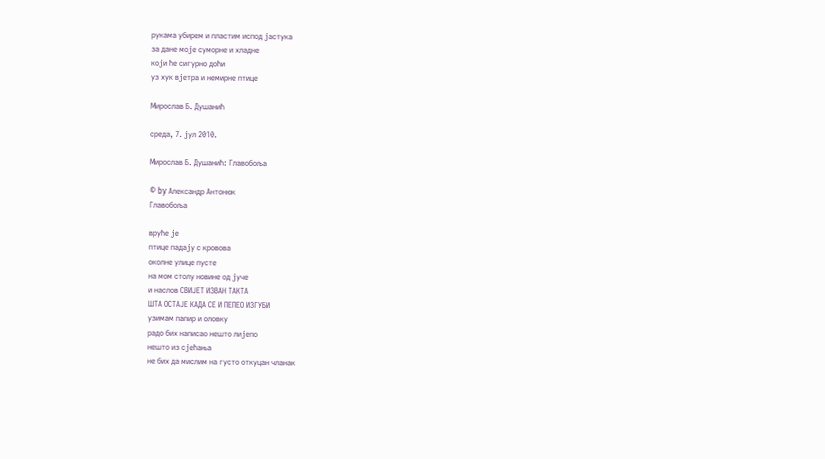рукама убирем и пластим испод јастука
за дане моје суморне и хладне
који ће сигурно доћи
уз хук вјетра и немирне птице

Мирослав Б. Душанић

среда, 7. јул 2010.

Мирослав Б. Душанић: Главобоља

© by Александр Антонюк
Главобоља

вруће је
птице падају с кровова
околне улице пусте
на мом столу новине од јуче
и наслов СВИЈЕТ ИЗВАН ТАКТА
ШТА ОСТАЈЕ КАДА СЕ И ПЕПЕО ИЗГУБИ
узимам папир и оловку
радо бих написао нешто лијепо
нешто из сјећања
не бих да мислим на густо откуцан чланак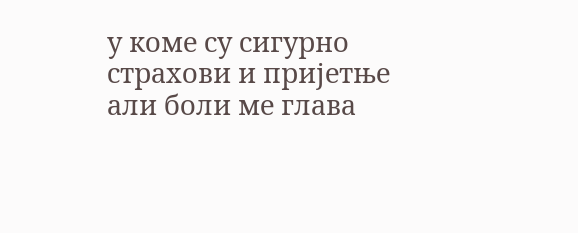у коме су сигурно страхови и пријетње
али боли ме глава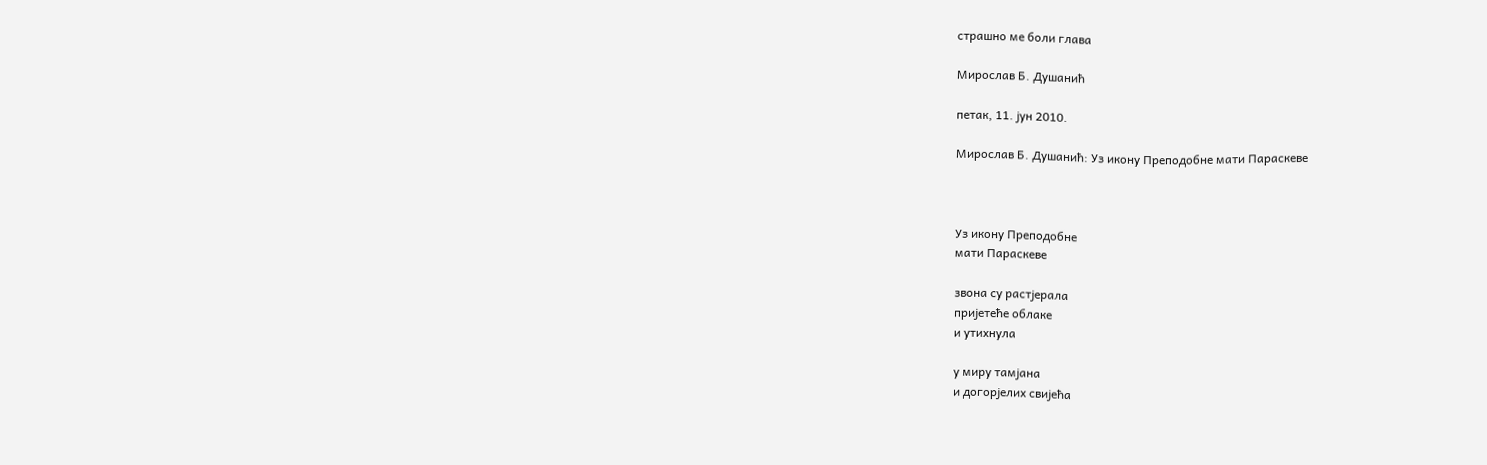страшно ме боли глава

Мирослав Б. Душанић

петак, 11. јун 2010.

Мирослав Б. Душанић: Уз икону Преподобне мати Параскеве



Уз икону Преподобне
мати Параскеве

звона су растјерала
пријетеће облаке
и утихнула

у миру тамјана
и догорјелих свијећа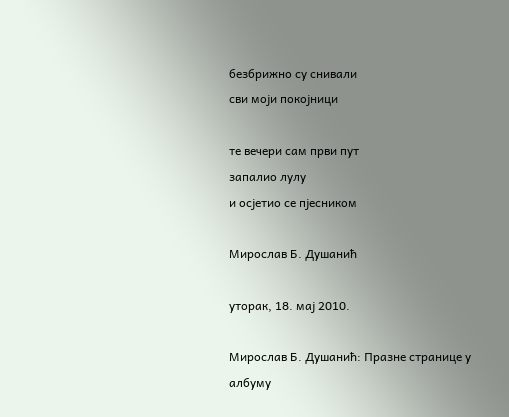безбрижно су снивали
сви моји покојници

те вечери сам први пут
запалио лулу
и осјетио се пјесником

Мирослав Б. Душанић

уторак, 18. мај 2010.

Мирослав Б. Душанић: Празне странице у албуму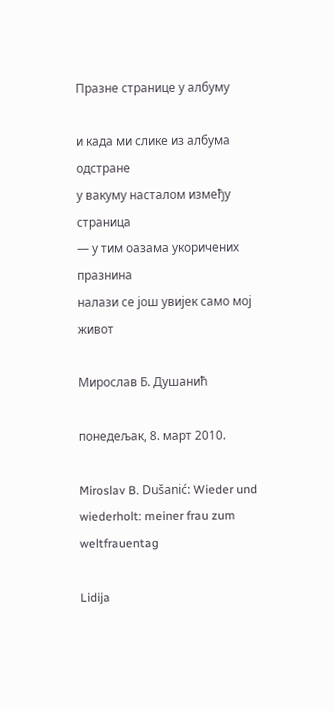Празне странице у албуму

и када ми слике из албума одстране
у вакуму насталом између страница
— у тим оазама укоричених празнина
налази се још увијек само мој живот

Мирослав Б. Душанић

понедељак, 8. март 2010.

Miroslav B. Dušanić: Wieder und wiederholt: meiner frau zum weltfrauentag

Lidija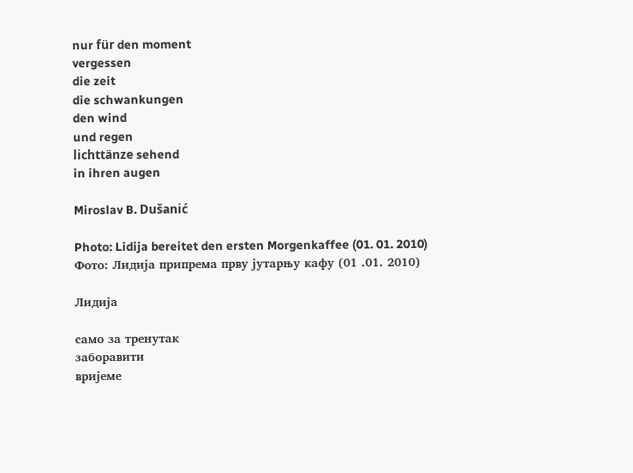nur für den moment
vergessen
die zeit
die schwankungen
den wind
und regen
lichttänze sehend
in ihren augen

Miroslav B. Dušanić

Photo: Lidija bereitet den ersten Morgenkaffee (01. 01. 2010)
Фото: Лидија припрема прву јутарњу кафу (01 .01. 2010)

Лидија

само за тренутак
заборавити
вријеме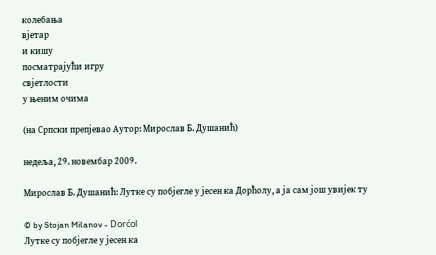колебања
вјетар
и кишу
посматрајући игру
свјетлости
у њеним очима

(на Српски прeпјевао Аутор: Мирослав Б. Душанић)

недеља, 29. новембар 2009.

Мирослав Б. Душанић: Лутке су побјегле у јесен ка Дорћолу, а ја сам још увијек ту

© by Stojan Milanov - Dorćol
Лутке су побјегле у јесен ка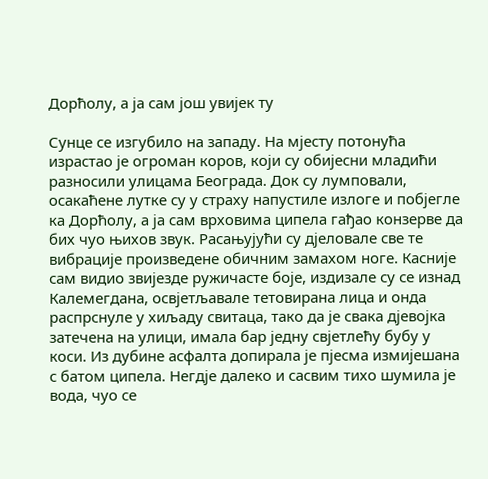Дорћолу, а ја сам још увијек ту

Сунце се изгубило на западу. На мјесту потонућа израстао је огроман коров, који су обијесни младићи разносили улицама Београда. Док су лумповали, осакаћене лутке су у страху напустиле излоге и побјегле ка Дорћолу, а ја сам врховима ципела гађао конзерве да бих чуо њихов звук. Расањујући су дјеловале све те вибрације произведене обичним замахом ноге. Касније сам видио звијезде ружичасте боје, издизале су се изнад Калемегдана, освјетљавале тетовирана лица и онда распрснуле у хиљаду свитаца, тако да је свака дјевојка затечена на улици, имала бар једну свјетлећу бубу у коси. Из дубине асфалта допирала је пјесма измијешана с батом ципела. Негдје далеко и сасвим тихо шумила је вода, чуо се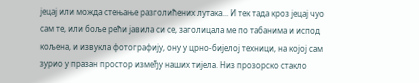јецај или можда стењање разголићених лутака... И тек тада кроз јецај чуо сам те, или боље рећи јавила си се, заголицала ме по табанима и испод кољена, и извукла фотографију, ону у црно-бијелој техници, на којој сам зурио у празан простор између наших тијела. Низ прозорско стакло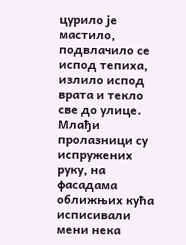цурило је мастило, подвлачило се испод тепиха, излило испод врата и текло све до улице. Млађи пролазници су испружених руку, на фасадама оближњих кућа исписивали мени нека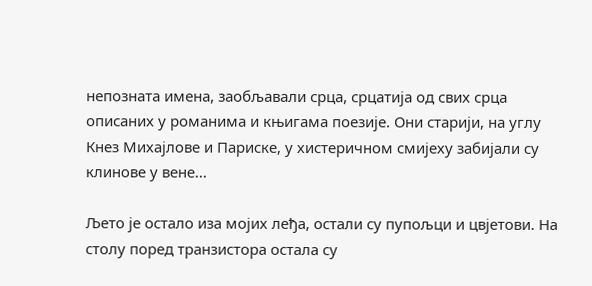непозната имена, заобљавали срца, срцатија од свих срца описаних у романима и књигама поезије. Они старији, на углу Кнез Михајлове и Париске, у хистеричном смијеху забијали су клинове у вене...

Љето је остало иза мојих леђа, остали су пупољци и цвјетови. На столу поред транзистора остала су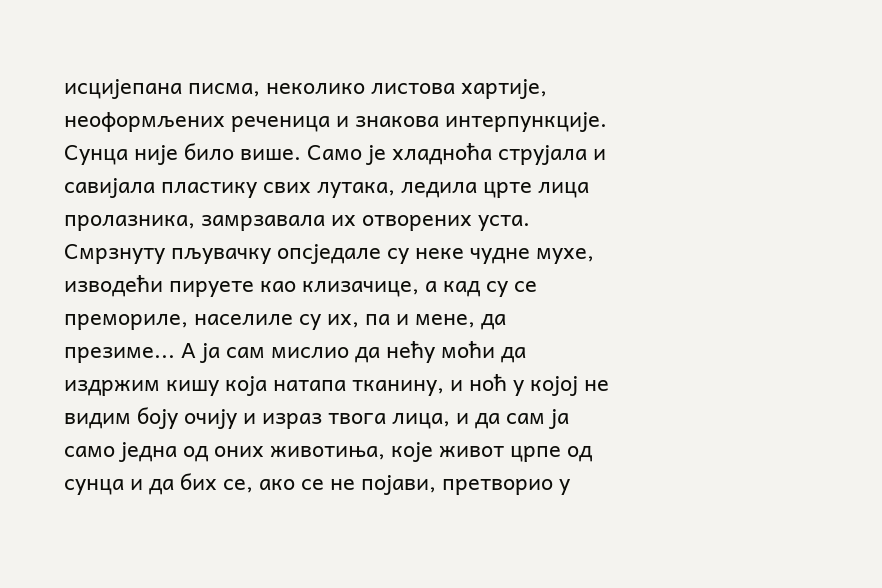исцијепана писма, неколико листова хартије, неоформљених реченица и знакова интерпункције. Сунца није било више. Само је хладноћа струјала и савијала пластику свих лутака, ледила црте лица пролазника, замрзавала их отворених уста. Смрзнуту пљувачку опсједале су неке чудне мухе, изводећи пируете као клизачице, а кад су се премориле, населиле су их, па и мене, да презиме... А ја сам мислио да нећу моћи да издржим кишу која натапа тканину, и ноћ у којој не видим боју очију и израз твога лица, и да сам ја само једна од оних животиња, које живот црпе од сунца и да бих се, ако се не појави, претворио у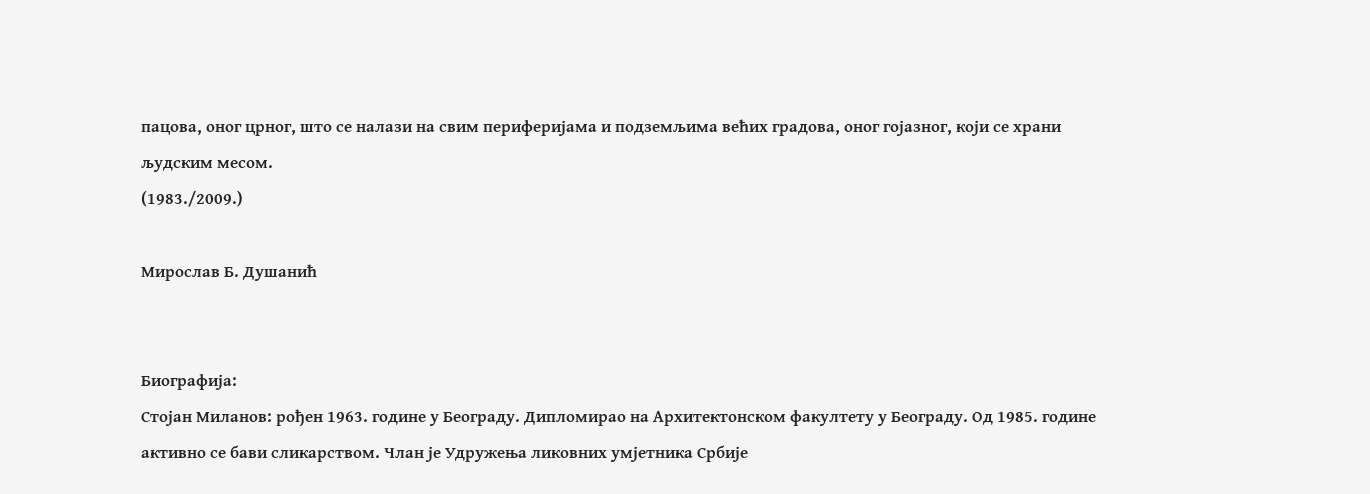пацова, оног црног, што се налази на свим периферијама и подземљима већих градова, оног гојазног, који се храни људским месом.
(1983./2009.)

Мирослав Б. Душанић


Биографија:
Стојан Миланов: рођен 1963. године у Београду. Дипломирао на Архитектонском факултету у Београду. Од 1985. године активно се бави сликарством. Члан је Удружења ликовних умјетника Србије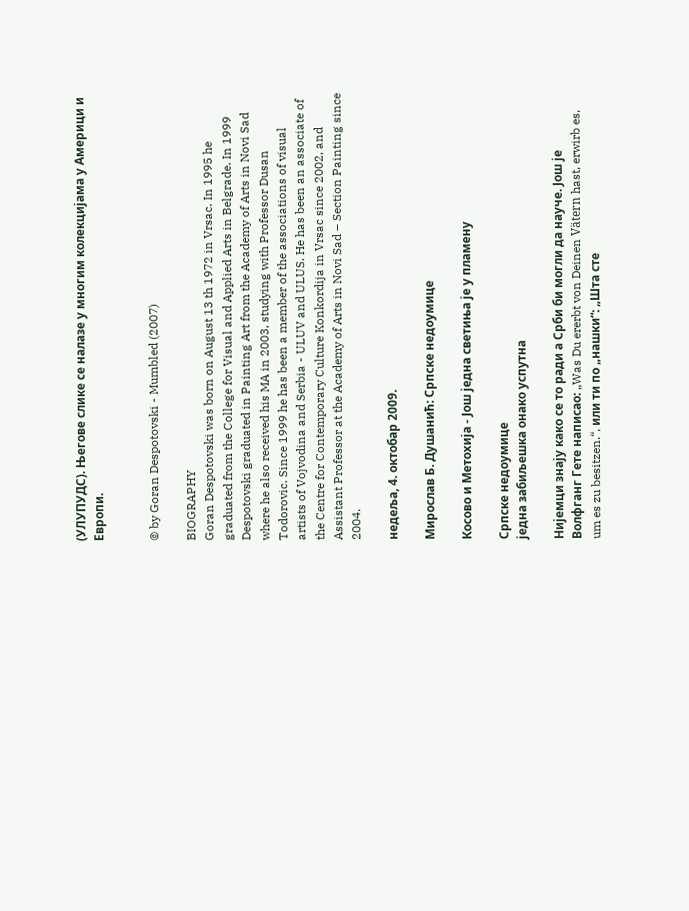(УЛУПУДС). Његове слике се налазе у многим колекцијама у Америци и Европи.


© by Goran Despotovski - Mumbled (2007)

BIOGRAPHY
Goran Despotovski was born on August 13 th 1972 in Vrsac. In 1995 he graduated from the College for Visual and Applied Arts in Belgrade. In 1999 Despotovski graduated in Painting Art from the Academy of Arts in Novi Sad where he also received his MA in 2003, studying with Professor Dusan Todorovic. Since 1999 he has been a member of the associations of visual artists of Vojvodina and Serbia - ULUV and ULUS. He has been an associate of the Centre for Contemporary Culture Konkordija in Vrsac since 2002, and Assistant Professor at the Academy of Arts in Novi Sad – Section Painting since 2004.

недеља, 4. октобар 2009.

Мирослав Б. Душанић: Српске недоумице

Косово и Метохија - Још једна светиња је у пламену

Српске недоумице
једна забиљешка онако успутна

Нијемци знају како се то ради а Срби би могли да науче. Још је Волфганг Гете написао: „Was Du ererbt von Deinen Vätern hast, erwirb es, um es zu besitzen.“, или ти по „нашки“: „Шта сте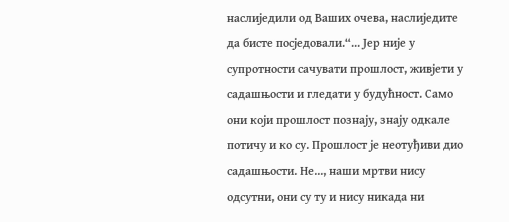наслиједили од Ваших очева, наслиједите да бисте посједовали.“... Јер није у супротности сачувати прошлост, живјети у садашњости и гледати у будућност. Само они који прошлост познају, знају одкале потичу и ко су. Прошлост је неотуђиви дио садашњости. Не..., наши мртви нису одсутни, они су ту и нису никада ни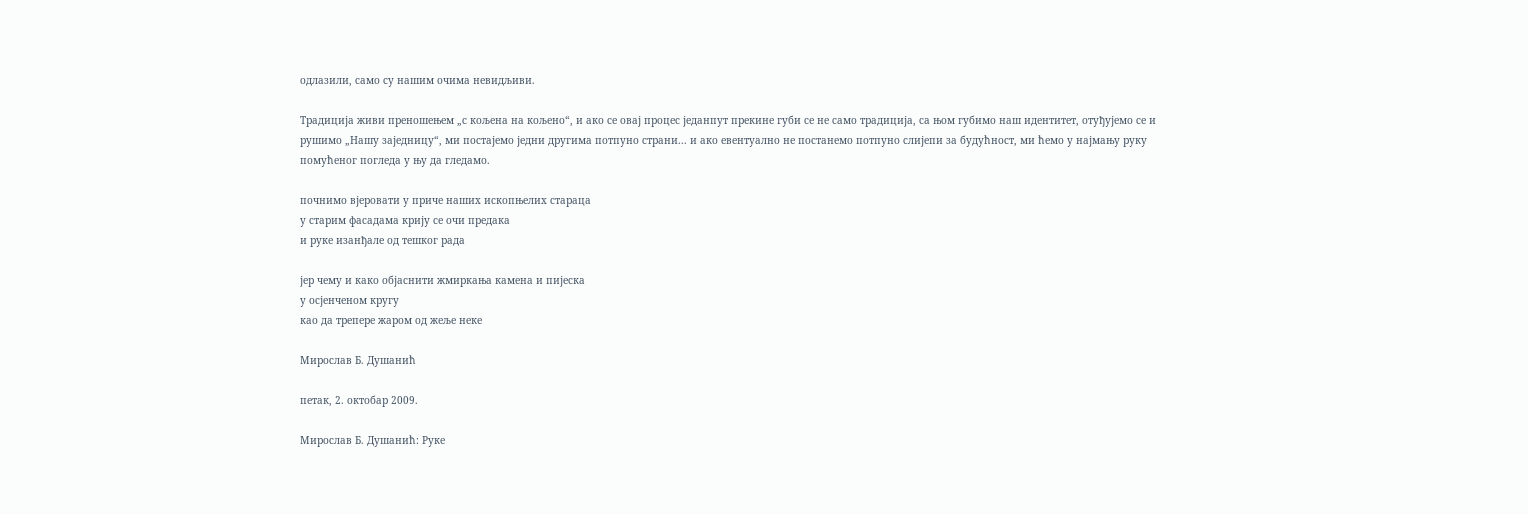одлазили, само су нашим очима невидљиви.

Традиција живи преношењем „с кољена на кољено“, и ако се овај процес једанпут прекине губи се не само традиција, са њом губимо наш идентитет, отуђујемо се и рушимо „Нашу заједницу“, ми постајемо једни другима потпуно страни... и ако евентуално не постанемо потпуно слијепи за будућност, ми ћемо у најмању руку помућеног погледа у њу да гледамо.

почнимо вјеровати у приче наших ископњелих стараца
у старим фасадама крију се очи предака
и руке изанђале од тешког рада

јер чему и како објаснити жмиркања камена и пијеска
у осјенченом кругу
као да трепере жаром од жеље неке

Мирослав Б. Душанић

петак, 2. октобар 2009.

Мирослав Б. Душанић: Руке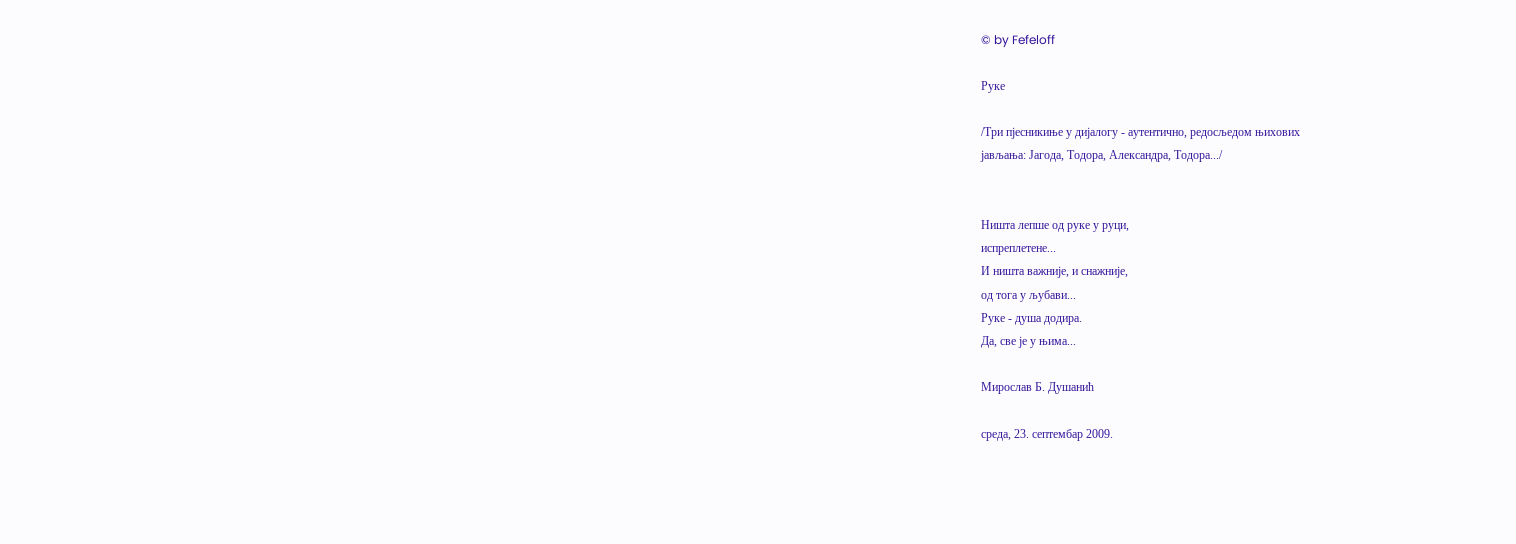© by Fefeloff

Руке

/Три пјесникиње у дијалогу - аутентично, редосљедом њихових
јављања: Јагода, Тодора, Александра, Тодора.../


Ништа лепше од руке у руци,
испреплетене...
И ништа важније, и снажније,
од тога у љубави...
Руке - душа додира.
Да, све је у њима...

Мирослав Б. Душанић

среда, 23. септембар 2009.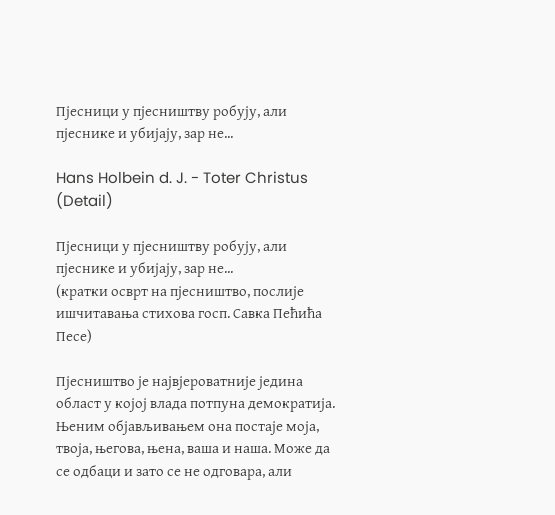Пјесници у пјесништву робују, али пјеснике и убијају, зар не...

Hans Holbein d. J. - Toter Christus (Detail)

Пјесници у пјесништву робују, али пјеснике и убијају, зар не...
(кратки осврт на пјесништво, послије ишчитавања стихова госп. Савка Пећића Песе)

Пјесништво је највјероватније једина област у којој влада потпуна демократија. Њеним објављивањем она постаје моја, твоја, његова, њена, ваша и наша. Може да се одбаци и зато се не одговара, али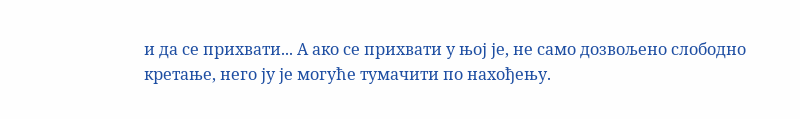и да се прихвати... А ако се прихвати у њој је, не само дозвољено слободно кретање, него ју је могуће тумачити по нахођењу.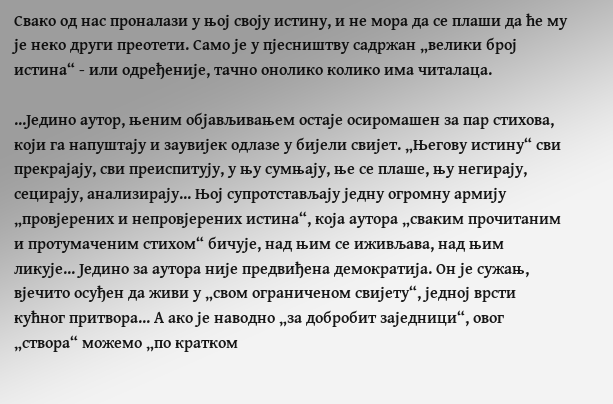Свако од нас проналази у њој своју истину, и не мора да се плаши да ће му је неко други преотети. Само је у пјесништву садржан „велики број истина“ - или одређеније, тачно онолико колико има читалаца.

...Једино аутор, њеним објављивањем остаје осиромашен за пар стихова, који га напуштају и заувијек одлазе у бијели свијет. „Његову истину“ сви прекрајају, сви преиспитују, у њу сумњају, ње се плаше, њу негирају, сецирају, анализирају... Њој супротстављају једну огромну армију „провјерених и непровјерених истина“, која аутора „сваким прочитаним и протумаченим стихом“ бичује, над њим се иживљава, над њим ликује... Једино за аутора није предвиђена демократија. Он је сужањ, вјечито осуђен да живи у „свом oграниченом свијету“, једној врсти кућног притвора... А ако је наводно „за добробит заједници“, овог „створа“ можемо „по кратком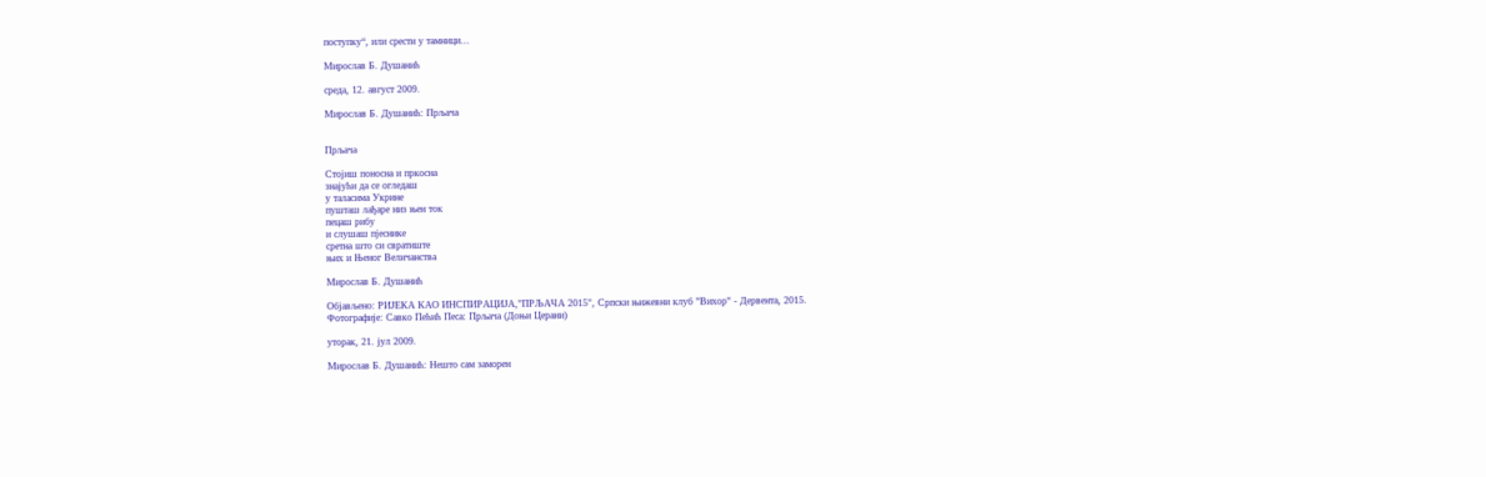поступку“, или срести у тамници...

Мирослав Б. Душанић

среда, 12. август 2009.

Мирослав Б. Душанић: Прљача


Прљача

Стојиш поносна и пркосна
знајући да се огледаш
у таласима Укрине
пушташ лађаре низ њен ток
пецаш рибу
и слушаш пјеснике
сретна што си свратиште
њих и Њеног Величанства

Мирослав Б. Душанић

Објављено: РИЈЕКА КАО ИНСПИРАЦИЈА,"ПРЉАЧА 2015", Српски њижевни клуб "Вихор" - Дервента, 2015.
Фотографије: Савко Пећић Песа: Прљача (Доњи Церани)

уторак, 21. јул 2009.

Мирослав Б. Душанић: Нешто сам заморен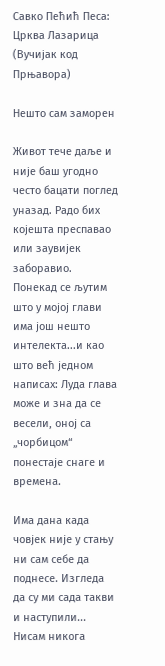Савко Пећић Песа: Црква Лазарица (Вучијак код Прњавора)

Нешто сам заморен

Живот тече даље и није баш угодно често бацати поглед уназад. Радо бих којешта преспавао или заувијек заборавио. Понекад се љутим што у мојој глави има још нешто интелекта...и као што већ једном написах: Луда глава може и зна да се весели, оној са „чорбицом“ понестаје снаге и времена.

Има дана када човјек није у стању ни сам себе да поднесе. Изгледа да су ми сада такви и наступили...
Нисам никога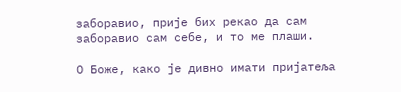заборавио, прије бих рекао да сам заборавио сам себе, и то ме плаши.

О Боже, како је дивно имати пријатеља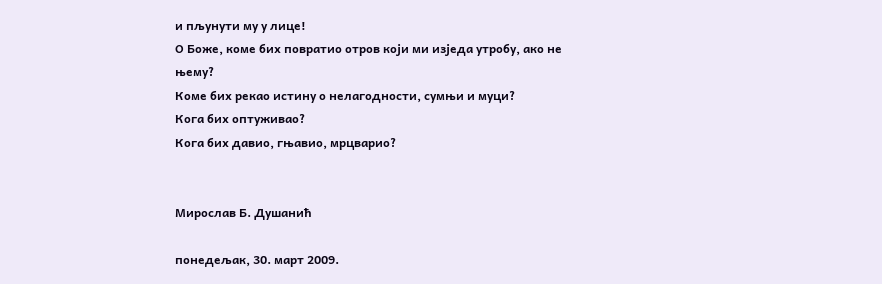и пљунути му у лице!
О Боже, коме бих повратио отров који ми изједа утробу, ако не њему?
Коме бих рекао истину о нелагодности, сумњи и муци?
Кога бих оптуживао?
Кога бих давио, гњавио, мрцварио?


Мирослав Б. Душанић

понедељак, 30. март 2009.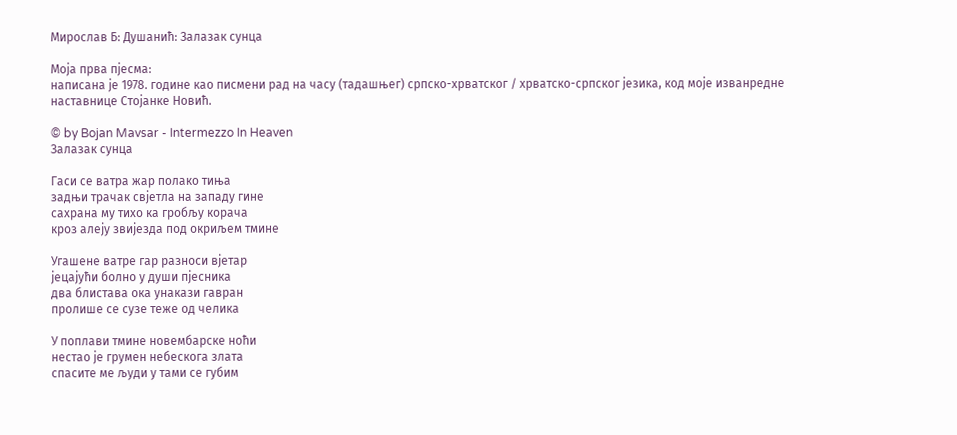Мирослав Б: Душанић: Залазак сунца

Моја прва пјесма:
написана је 1978. године као писмени рад на часу (тадашњег) српско-хрватског / хрватско-српског језика, код моје изванредне наставнице Стојанке Новић.

© by Bojan Mavsar - Intermezzo In Heaven
Залазак сунца

Гаси се ватра жар полако тиња
задњи трачак свјетла на западу гине
сахрана му тихо ка гробљу корача
кроз алеју звијезда под окриљем тмине

Угашене ватре гар разноси вјетар
јецајући болно у души пјесника
два блистава ока унакази гавран
пролише се сузе теже од челика

У поплави тмине новембарске ноћи
нестао је грумен небескога злата
спасите ме људи у тами се губим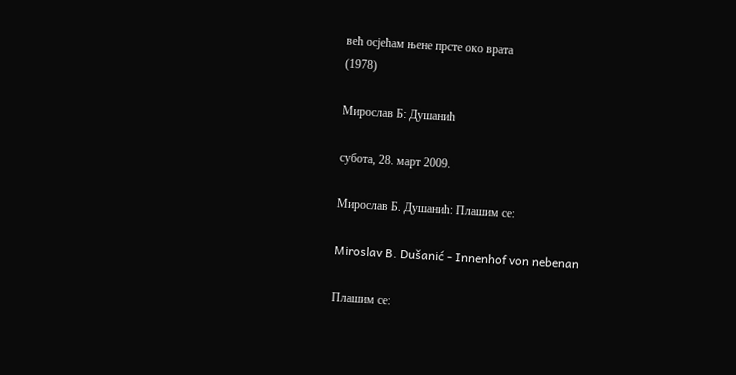већ осјећам њене прсте око врата
(1978)

Мирослав Б: Душанић

субота, 28. март 2009.

Мирослав Б. Душанић: Плашим се:

Miroslav B. Dušanić - Innenhof von nebenan

Плашим се: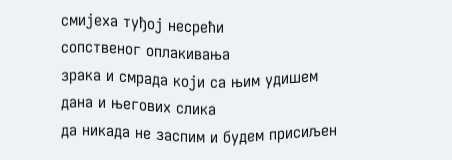смијеха туђој несрећи
сопственог оплакивања
зрака и смрада који са њим удишем
дана и његових слика
да никада не заспим и будем присиљен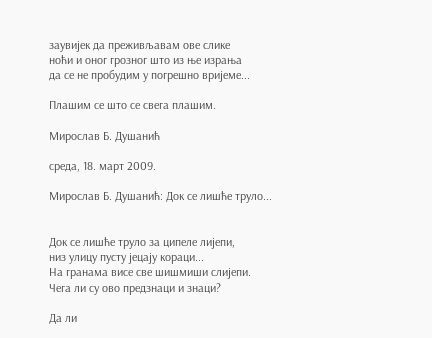заувијек да преживљавам ове слике
ноћи и оног грозног што из ње израња
да се не пробудим у погрешно вријеме...

Плашим се што се свега плашим.

Мирослав Б. Душанић

среда, 18. март 2009.

Мирослав Б. Душанић: Док се лишће труло...


Док се лишће труло за ципеле лијепи,
низ улицу пусту јецају кораци...
На гранама висе све шишмиши слијепи.
Чега ли су ово предзнаци и знаци?

Да ли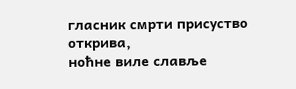гласник смрти присуство открива,
ноћне виле славље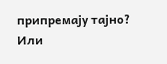припремају тајно?
Или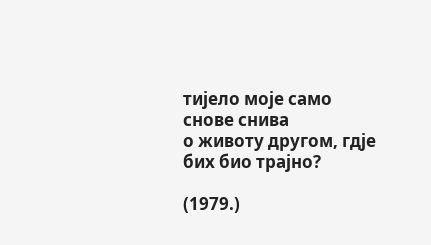тијело моје само снове снива
о животу другом, гдје бих био трајно?

(1979.)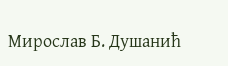Мирослав Б. Душанић